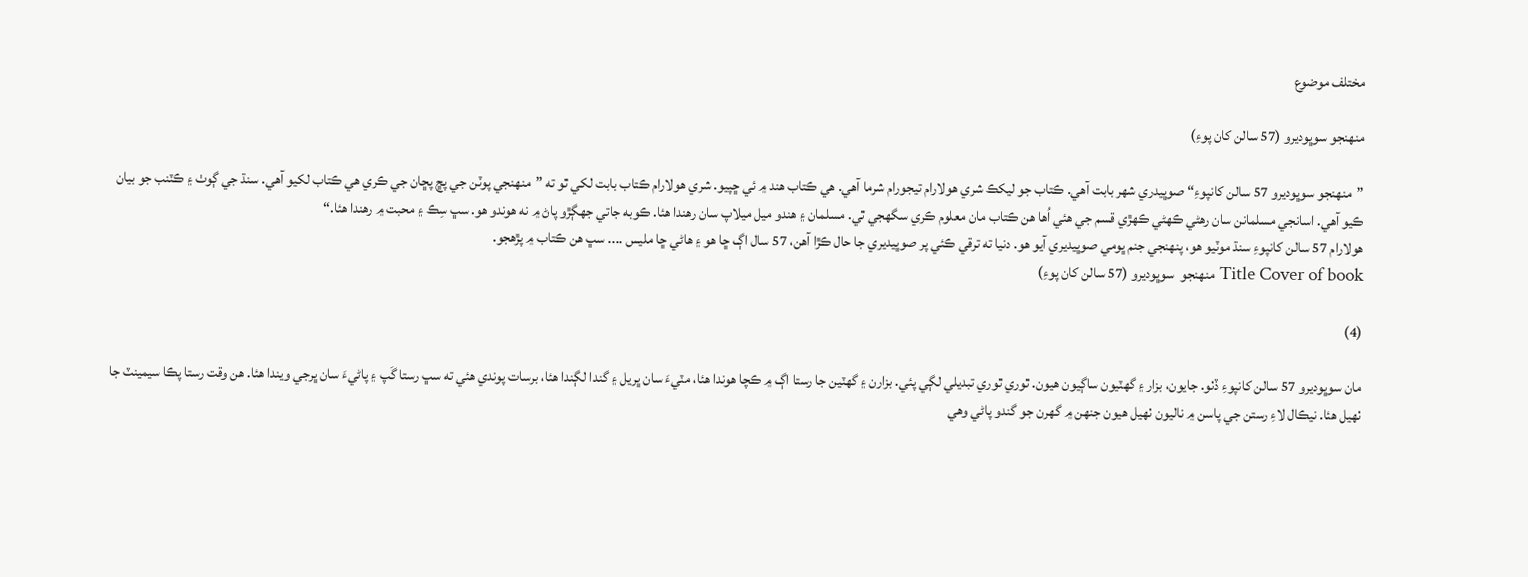مختلف موضوع

منھنجو سوڀوديرو (57 سالن کان پوءِ)

”منهنجو سوڀوديرو 57 سالن کانپوءِ“ صوڀيدري شهر بابت آهي. ڪتاب جو ليکڪ شري ھولارام تيجورام شرما آهي. هي ڪتاب هند ۾ ئي ڇپيو. شري هولارام ڪتاب بابت لکي ٿو ته ”منھنجي پوٽن جي پڇ پڇان جي ڪري ھي ڪتاب لکيو آھي. سنڌ جي ڳوٺ ۽ ڪٽنب جو بيان ڪيو آھي. اسانجي مسلمانن سان رھڻي ڪھڻي ڪھڙي قسم جي ھئي اُھا ھن ڪتاب مان معلوم ڪري سگھجي ٿي. مسلمان ۽ ھندو ميل ميلاپ سان رھندا ھئا. ڪوبه جاتي جھڳڙو پاڻ ۾ نه ھوندو ھو. سڀ سِڪ ۽ محبت ۾ رھندا ھئا.“
هولارام 57 سالن کانپوءِ سنڌ موٽيو هو، پنهنجي جنم ڀومي صوڀيديري آيو هو. دنيا ته ترقي ڪئي پر صوڀيديري جا حال ڪڙا آهن، 57 سال اڳ ڇا هو ۽ هاڻي ڇا مليس .... سڀ هن ڪتاب ۾ پڙهجو.
Title Cover of book منھنجو  سوڀوديرو (57 سالن کان پوءِ)

(4)

مان سوڀوديرو 57 سالن کانپوءِ ڏٺو. جايون، بزار ۽ گھٽيون ساڳيون ھيون. ٿوري ٿوري تبديلي لڳي پئي. بزارن ۽ گھٽين جا رستا اڳ ۾ ڪچا ھوندا ھئا، مٽيءَ سان ڀريل ۽ گندا لڳندا ھئا، برسات پوندي ھئي ته سڀ رستا گَپ ۽ پاڻيءَ سان ڀرجي ويندا ھئا. ھن وقت رستا پڪا سيمينٽ جا ٺھيل ھئا. نيڪال لاءِ رستن جي پاسن ۾ ناليون ٺھيل ھيون جنھن ۾ گھرن جو گندو پاڻي وھي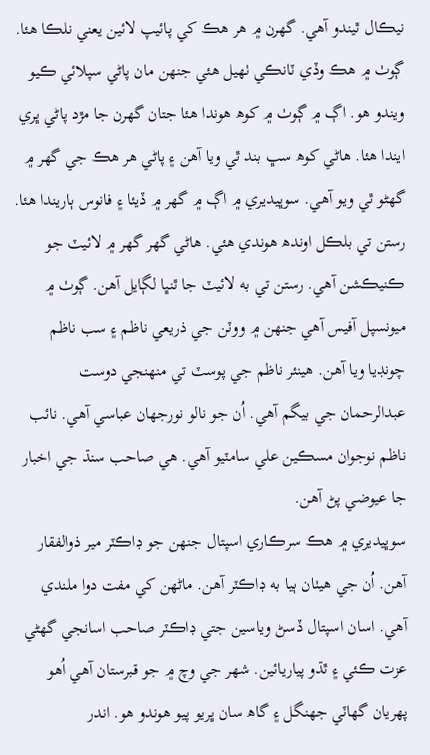نيڪال ٿيندو آھي. گھرن ۾ ھر ھڪ کي پائيپ لائين يعني نلڪا ھئا. ڳوٺ ۾ ھڪ وڏي ٽانڪي ٺھيل ھئي جنھن مان پاڻي سپلائي ڪيو ويندو ھو. اڳ ۾ ڳوٺ ۾ کوھ ھوندا ھئا جتان گھرن جا مڙد پاڻي ڀري ايندا ھئا. ھاڻي کوھ سڀ بند ٿي ويا آھن ۽ پاڻي ھر ھڪ جي گھر ۾ گھڻو ٿي ويو آھي. سوڀيديري ۾ اڳ ۾ گھر ۾ ڏيئا ۽ فانوس ٻاريندا ھئا. رستن تي بلڪل اوندھ ھوندي ھئي. ھاڻي گھر گھر ۾ لائيٽ جو ڪنيڪشن آھي. رستن تي به لائيٽ جا ٿنڀا لڳايل آھن. ڳوٺ ۾ ميونسپل آفيس آھي جنھن ۾ ووٽن جي ذريعي ناظم ۽ سب ناظم چونڊيا ويا آھن. ھينئر ناظم جي پوسٽ تي منھنجي دوست عبدالرحمان جي بيگم آھي. اُن جو نالو نورجھان عباسي آھي. نائب ناظم نوجوان مسڪين علي سامٽيو آھي. ھي صاحب سنڌ جي اخبار جا عيوضي پڻ آھن.
سوڀيديري ۾ ھڪ سرڪاري اسپتال جنھن جو ڊاڪٽر مير ذوالفقار آھن. اُن جي ھيٺان ٻيا به ڊاڪٽر آھن. ماڻھن کي مفت دوا ملندي آھي. اسان اسپتال ڏسڻ وياسين جتي ڊاڪٽر صاحب اسانجي گھڻي عزت ڪئي ۽ ٿڌو پياريائين. شھر جي وچ ۾ جو قبرستان آھي اُھو پھريان گھاٽي جھنگل ۽ گاھ سان ڀريو پيو ھوندو ھو. اندر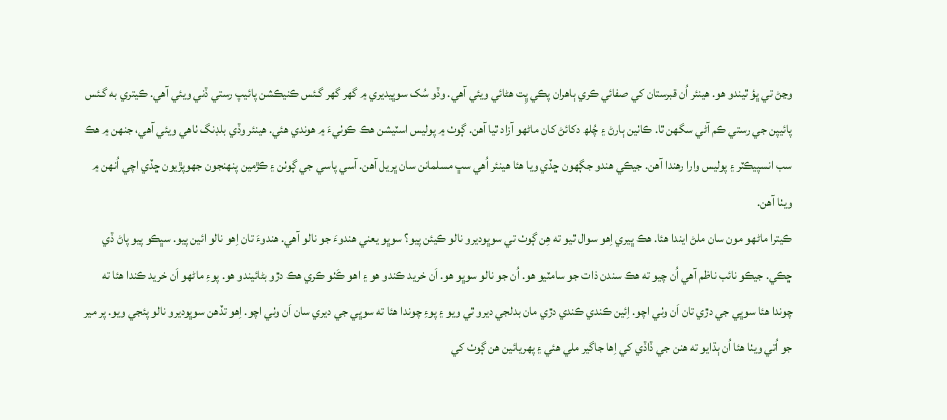وڃڻ تي ڀؤ ٿيندو ھو. ھينئر اُن قبرستان کي صفائي ڪري ٻاھران پڪي ڀِت ھڻائي ويئي آھي. وڏو سُک سوڀيديري ۾ گھر گھر گـئس ڪنيڪشن پائيپ رستي ڏني ويئي آھي. ڪيتري به گـئس پائيپن جي رستي ڪم آڻي سگھن ٿا. ڪاٺين ٻارڻ ۽ چُلھ دکائڻ کان ماڻھو آزاد ٿيا آھن. ڳوٺ ۾ پوليس اسٽيشن ھڪ ڪوٺيءَ ۾ ھوندي ھئي. ھينئر وڏي بلڊنگ ٺاھي ويئي آھي، جنھن ۾ ھڪ سب انسپيڪٽر ۽ پوليس وارا رھندا آھن. جيڪي ھندو جڳھون ڇڏي ويا ھئا ھينئر اُھي سڀ مسلمانن سان ڀريل آھن. آسي پاسي جي ڳوٺن ۽ ڪڙمين پنھنجون جھوپڙيون ڇڏي اچي اُنھن ۾ ويٺا آھن.
ڪيترا ماڻھو مون سان ملڻ ايندا ھئا. ھڪ ڀيري اِھو سوال ٿيو ته ھِن ڳوٺ تي سوڀوديرو نالو ڪيئن پيو؟ سوڀو يعني ھندوءَ جو نالو آھي. ھندوءَ تان اِھو نالو ائين پيو. سڀڪو پيو پاڻ ڏي ڇڪي. جيڪو نائب ناظم آھي اُن چيو ته ھڪ سندن ذات جو سامٽيو ھو. اُن جو نالو سوڀو ھو. اَن خريد ڪندو ھو ۽ اھو ڪَٺو ڪري ھڪ دڙو بڻائيندو ھو. پوءِ ماڻھو اَن خريد ڪندا ھئا ته چوندا ھئا سوڀي جي دڙي تان اَن وٺي اچو. اِئين ڪندي ڪندي دڙي مان بدلجي ديرو ٿي ويو ۽ پوءِ چوندا ھئا ته سوڀي جي ديري سان اَن وٺي اچو. اِھو تڏھن سوڀوديرو نالو پئجي ويو. پر مير جو اُتي ويٺا ھئا اُن ٻڌايو ته ھنن جي ڏاڏي کي اِھا جاگير ملي ھئي ۽ پھريائين ھن ڳوٺ کي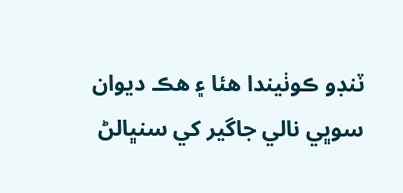ٽنڊو ڪوٺيندا ھئا ۽ ھڪ ديوان سوڀي نالي جاگير کي سنڀالڻ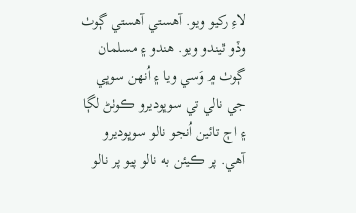لاءِ رکيو ويو. آھستي آھستي ڳوٺ وڏو ٿيندو ويو. ھندو ۽ مسلمان ڳوٺ ۾ وَسي ويا ۽ اُنھن سوڀي جي نالي تي سوڀوديرو ڪوٺڻ لڳا ۽ اڄ تائين اُنجو نالو سوڀوديرو آھي. پر ڪيئن به نالو پيو پر نالو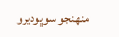منھنجو سوڀوديرو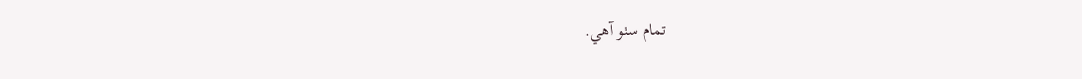تمام سٺو آھي.